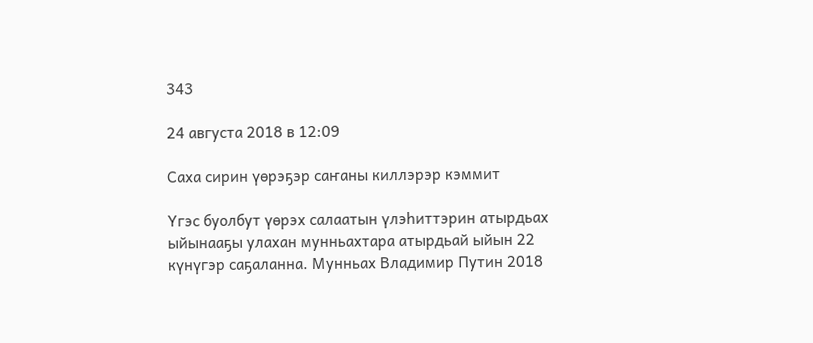343

24 августа 2018 в 12:09

Саха сирин үөрэҕэр саҥаны киллэрэр кэммит

Үгэс буолбут үөрэх салаатын үлэһиттэрин атырдьах ыйынааҕы улахан мунньахтара атырдьай ыйын 22 күнүгэр саҕаланна. Мунньах Владимир Путин 2018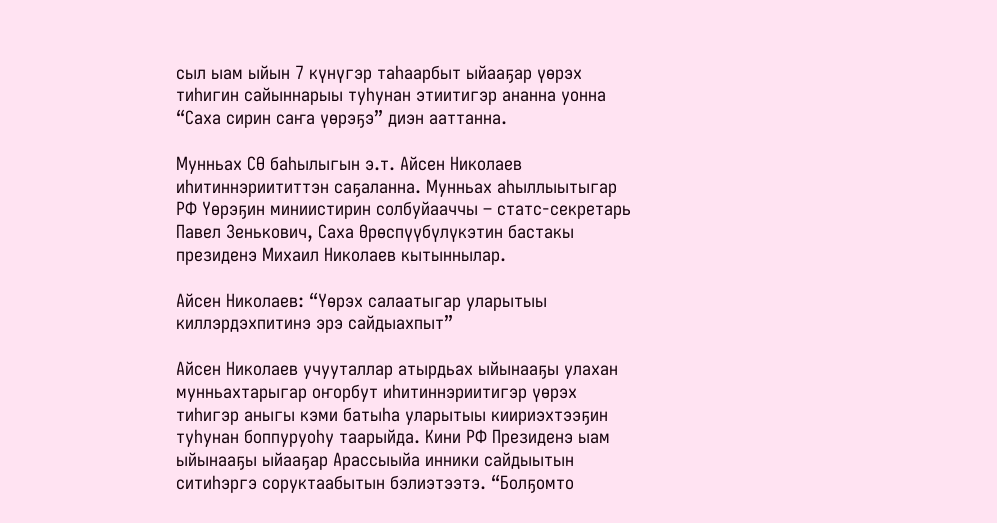сыл ыам ыйын 7 күнүгэр таһаарбыт ыйааҕар үөрэх тиһигин сайыннарыы туһунан этиитигэр ананна уонна “Саха сирин саҥа үөрэҕэ” диэн ааттанна.

Мунньах СӨ баһылыгын э.т. Айсен Николаев иһитиннэриититтэн саҕаланна. Мунньах аһыллыытыгар РФ Үөрэҕин миниистирин солбуйааччы – статс-секретарь Павел Зенькович, Саха Өрөспүүбүлүкэтин бастакы президенэ Михаил Николаев кытыннылар.

Айсен Николаев: “Үөрэх салаатыгар уларытыы киллэрдэхпитинэ эрэ сайдыахпыт”

Айсен Николаев учууталлар атырдьах ыйынааҕы улахан мунньахтарыгар оҥорбут иһитиннэриитигэр үөрэх тиһигэр аныгы кэми батыһа уларытыы киириэхтээҕин туһунан боппуруоһу таарыйда. Кини РФ Президенэ ыам ыйынааҕы ыйааҕар Арассыыйа инники сайдыытын ситиһэргэ соруктаабытын бэлиэтээтэ. “Болҕомто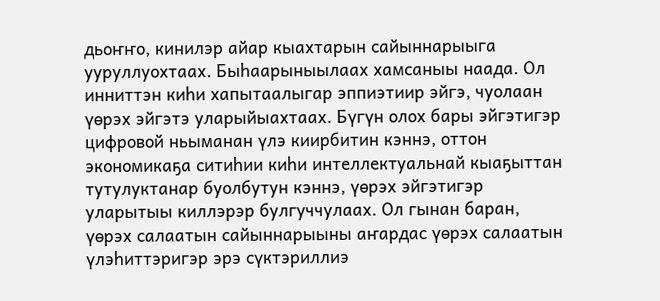дьоҥҥо, кинилэр айар кыахтарын сайыннарыыга ууруллуохтаах. Быһаарыныылаах хамсаныы наада. Ол инниттэн киһи хапытаалыгар эппиэтиир эйгэ, чуолаан үөрэх эйгэтэ уларыйыахтаах. Бүгүн олох бары эйгэтигэр цифровой ньыманан үлэ киирбитин кэннэ, оттон экономикаҕа ситиһии киһи интеллектуальнай кыаҕыттан тутулуктанар буолбутун кэннэ, үөрэх эйгэтигэр уларытыы киллэрэр булгуччулаах. Ол гынан баран, үөрэх салаатын сайыннарыыны аҥардас үөрэх салаатын үлэһиттэригэр эрэ сүктэриллиэ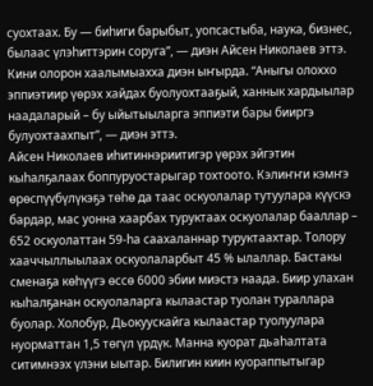суохтаах. Бу — биһиги барыбыт, уопсастыба, наука, бизнес, былаас үлэһиттэрин соруга”, — диэн Айсен Николаев эттэ.
Кини олорон хаалымыахха диэн ыҥырда. “Аныгы олоххо эппиэтиир үөрэх хайдах буолуохтааҕый, ханнык хардыылар наадаларый – бу ыйытыыларга эппиэти бары бииргэ булуохтаахпыт”, — диэн эттэ.
Айсен Николаев иһитиннэриитигэр үөрэх эйгэтин кыһалҕалаах боппуруостарыгар тохтоото. Кэлиҥҥи кэмҥэ өрөспүүбүлүкэҕэ төһө да таас оскуолалар тутуулара күүскэ бардар, мас уонна хаарбах туруктаах оскуолалар бааллар – 652 оскуолаттан 59-һа саахаланнар туруктаахтар. Толору хааччыллыылаах оскуолаларбыт 45 % ылаллар. Бастакы сменаҕа көһүүгэ өссө 6000 эбии миэстэ наада. Биир улахан кыһалҕанан оскуолаларга кылаастар туолан тураллара буолар. Холобур, Дьокуускайга кылаастар туолуулара нуорматтан 1,5 төгүл үрдүк. Манна куорат дьаһалтата ситимнээх үлэни ыытар. Билигин киин куораппытыгар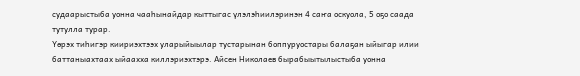судаарыстыба уонна чааһынайдар кыттыгас үлэлэһиилэринэн 4 саҥа оскуола, 5 оҕо саада тутулла турар.
Үөрэх тиһигэр киириэхтээх уларыйыылар тустарынан боппуруостары балаҕан ыйыгар илии баттаныахтаах ыйаахха киллэриэхтэрэ. Айсен Николаев бырабыытылыстыба уонна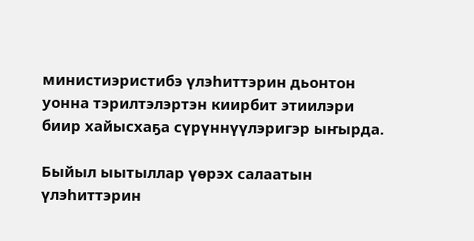министиэристибэ үлэһиттэрин дьонтон уонна тэрилтэлэртэн киирбит этиилэри биир хайысхаҕа сүрүннүүлэригэр ыҥырда.

Быйыл ыытыллар үөрэх салаатын үлэһиттэрин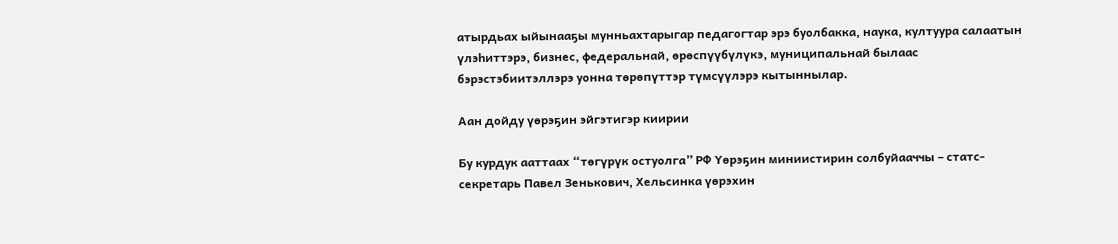атырдьах ыйынааҕы мунньахтарыгар педагогтар эрэ буолбакка, наука, култуура салаатын үлэһиттэрэ, бизнес, федеральнай, өрөспүүбүлүкэ, муниципальнай былаас бэрэстэбиитэллэрэ уонна төрөпүттэр түмсүүлэрэ кытыннылар.

Аан дойду үөрэҕин эйгэтигэр киирии

Бу курдук ааттаах “төгүрүк остуолга” РФ Үөрэҕин миниистирин солбуйааччы – статс-секретарь Павел Зенькович, Хельсинка үөрэхин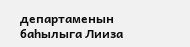департаменын баһылыга Лииза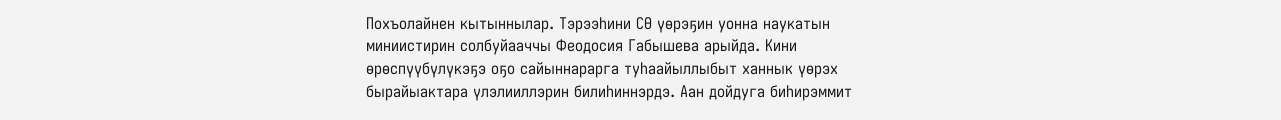Похъолайнен кытыннылар. Тэрээһини СӨ үөрэҕин уонна наукатын миниистирин солбуйааччы Феодосия Габышева арыйда. Кини өрөспүүбүлүкэҕэ оҕо сайыннарарга туһаайыллыбыт ханнык үөрэх бырайыактара үлэлииллэрин билиһиннэрдэ. Аан дойдуга биһирэммит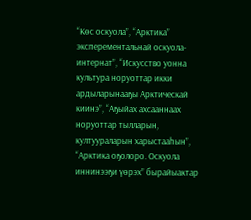“Көс оскуола”, “Арктика” эксперементальнай оскуола-интернат”, “Искусство уонна культура норуоттар икки ардыларынааҕы Арктическай киинэ”, “Аҕыйах ахсааннаах норуоттар тылларын, култуураларын харыстааһын”, “Арктика оҕолоро. Оскуола иннинээҕи үөрэх” бырайыактар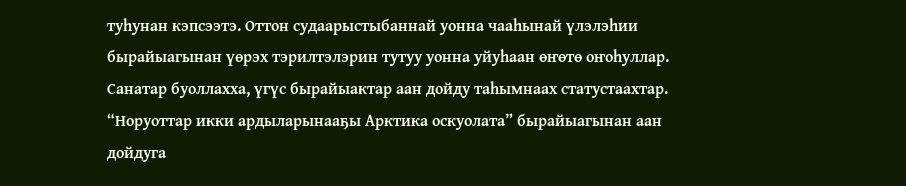туһунан кэпсээтэ. Оттон судаарыстыбаннай уонна чааһынай үлэлэһии бырайыагынан үөрэх тэрилтэлэрин тутуу уонна уйуһаан өҥөтө оҥоһуллар. Санатар буоллахха, үгүс бырайыактар аан дойду таһымнаах статустаахтар.
“Норуоттар икки ардыларынааҕы Арктика оскуолата” бырайыагынан аан дойдуга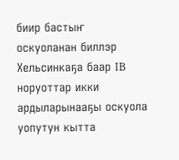биир бастыҥ оскуоланан биллэр Хельсинкаҕа баар IB норуоттар икки ардыларынааҕы оскуола уопутун кытта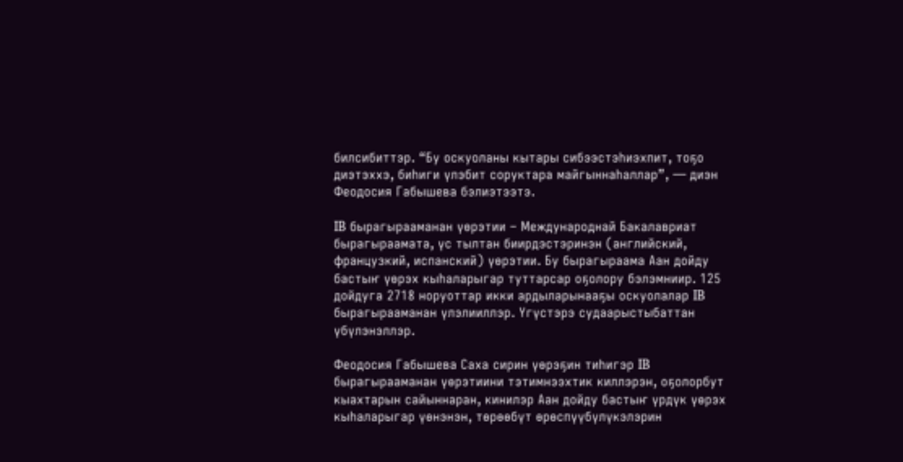билсибиттэр. “Бу оскуоланы кытары сибээстэһиэхпит, тоҕо диэтэххэ, биһиги үлэбит соруктара майгыннаһаллар”, — диэн Феодосия Габышева бэлиэтээтэ.

IB бырагырааманан үөрэтии – Международнай Бакалавриат бырагыраамата, үс тылтан биирдэстэринэн (английский, французкий, испанский) үөрэтии. Бу бырагыраама Аан дойду бастыҥ үөрэх кыһаларыгар туттарсар оҕолору бэлэмниир. 125 дойдуга 2718 норуоттар икки ардыларынааҕы оскуолалар IB бырагырааманан үлэлииллэр. Үгүстэрэ судаарыстыбаттан үбүлэнэллэр.

Феодосия Габышева Саха сирин үөрэҕин тиһигэр IB бырагырааманан үөрэтиини тэтимнээхтик киллэрэн, оҕолорбут кыахтарын сайыннаран, кинилэр Аан дойду бастыҥ үрдүк үөрэх кыһаларыгар үөнэнэн, төрөөбүт өрөспүүбүлүкэлэрин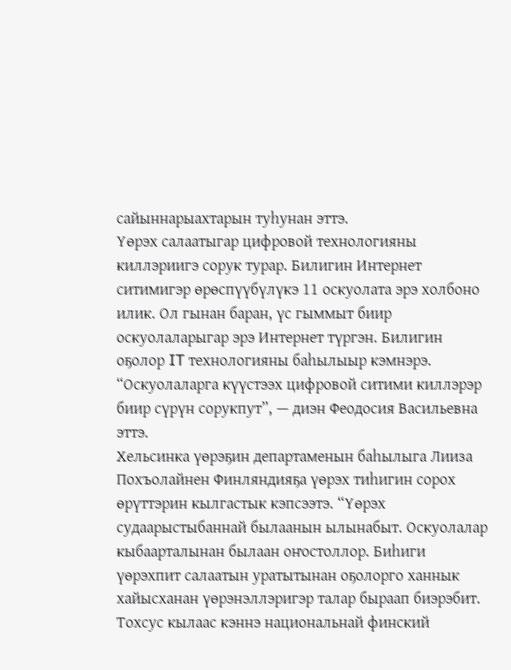сайыннарыахтарын туһунан эттэ.
Үөрэх салаатыгар цифровой технологияны киллэриигэ сорук турар. Билигин Интернет ситимигэр өрөспүүбүлүкэ 11 оскуолата эрэ холбоно илик. Ол гынан баран, үс гыммыт биир оскуолаларыгар эрэ Интернет түргэн. Билигин оҕолор IT технологияны баһылыыр кэмнэрэ. “Оскуолаларга күүстээх цифровой ситими киллэрэр биир сүрүн сорукпут”, — диэн Феодосия Васильевна эттэ.
Хельсинка үөрэҕин департаменын баһылыга Лииза Похъолайнен Финляндияҕа үөрэх тиһигин сорох өрүттэрин кылгастык кэпсээтэ. “Үөрэх судаарыстыбаннай былаанын ылынабыт. Оскуолалар кыбаарталынан былаан оҥостоллор. Биһиги үөрэхпит салаатын уратытынан оҕолорго ханнык хайысханан үөрэнэллэригэр талар быраап биэрэбит. Тохсус кылаас кэннэ национальнай финский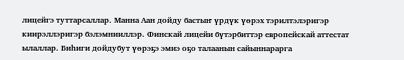лицейгэ туттарсаллар. Манна Аан дойду бастыҥ үрдүк үөрэх тэрилтэлэригэр киирэллэригэр бэлэмнииллэр. Финскай лицейи бүтэрбиттэр европейскай аттестат ылаллар. Биһиги дойдубут үөрэҕэ эмиэ оҕо талаанын сайыннарарга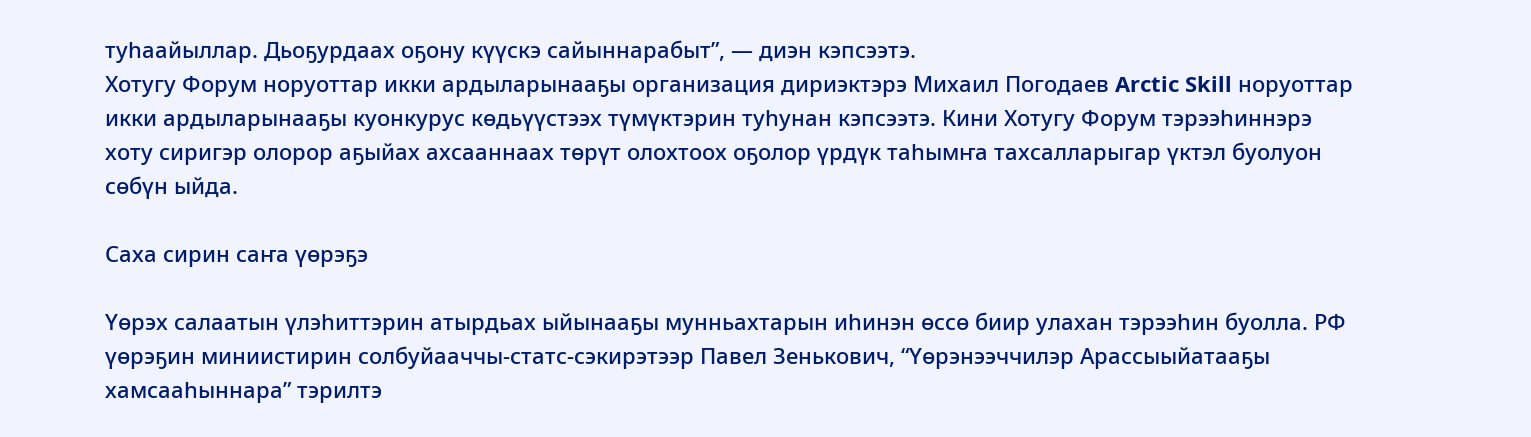туһаайыллар. Дьоҕурдаах оҕону күүскэ сайыннарабыт”, — диэн кэпсээтэ.
Хотугу Форум норуоттар икки ардыларынааҕы организация дириэктэрэ Михаил Погодаев Arctic Skill норуоттар икки ардыларынааҕы куонкурус көдьүүстээх түмүктэрин туһунан кэпсээтэ. Кини Хотугу Форум тэрээһиннэрэ хоту сиригэр олорор аҕыйах ахсааннаах төрүт олохтоох оҕолор үрдүк таһымҥа тахсалларыгар үктэл буолуон сөбүн ыйда.

Саха сирин саҥа үөрэҕэ

Үөрэх салаатын үлэһиттэрин атырдьах ыйынааҕы мунньахтарын иһинэн өссө биир улахан тэрээһин буолла. РФ үөрэҕин миниистирин солбуйааччы-статс-сэкирэтээр Павел Зенькович, “Үөрэнээччилэр Арассыыйатааҕы хамсааһыннара” тэрилтэ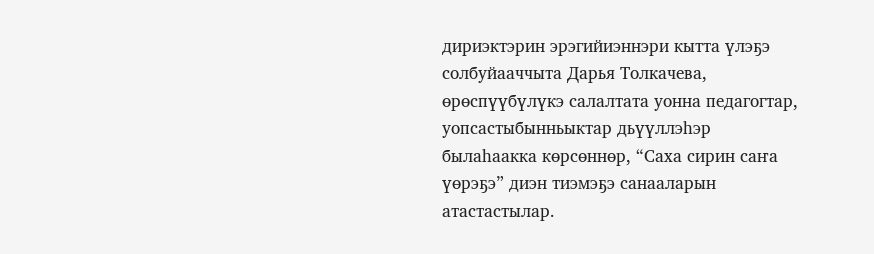дириэктэрин эрэгийиэннэри кытта үлэҕэ солбуйааччыта Дарья Толкачева, өрөспүүбүлүкэ салалтата уонна педагогтар, уопсастыбынньыктар дьүүллэһэр былаһаакка көрсөннөр, “Саха сирин саҥа үөрэҕэ” диэн тиэмэҕэ санааларын атастастылар.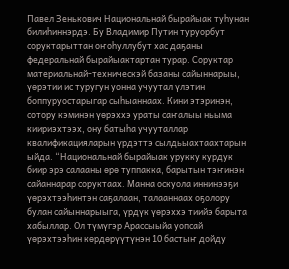Павел Зенькович Национальнай бырайыак туһунан билиһиннэрдэ. Бу Владимир Путин туруорбут соруктарыттан оҥоһуллубут хас даҕаны федеральнай бырайыактартан турар. Соруктар материальнай-техническэй базаны сайыннарыы, үөрэтии ис туругун уонна учуутал үлэтин боппуруостарыгар сыһыаннаах. Кини этэринэн, сотору кэминэн үөрэххэ ураты саҥалыы ньыма киириэхтээх, ону батыһа учууталлар квалификацияларын үрдэттэ сылдьыахтаахтарын ыйда. “Национальнай бырайыак урукку курдук биир эрэ салааны өрө туппакка, барытын тэҥинэн сайаннарар соруктаах. Манна оскуола иннинээҕи үөрэхтээһинтэн саҕалаан, талааннаах оҕолору булан сайыннарыыга, үрдүк үөрэххэ тиийэ барыта хабыллар. Ол түмүгэр Арассыыйа уопсай үөрэхтээһин көрдөрүүтүнэн 10 бастыҥ дойду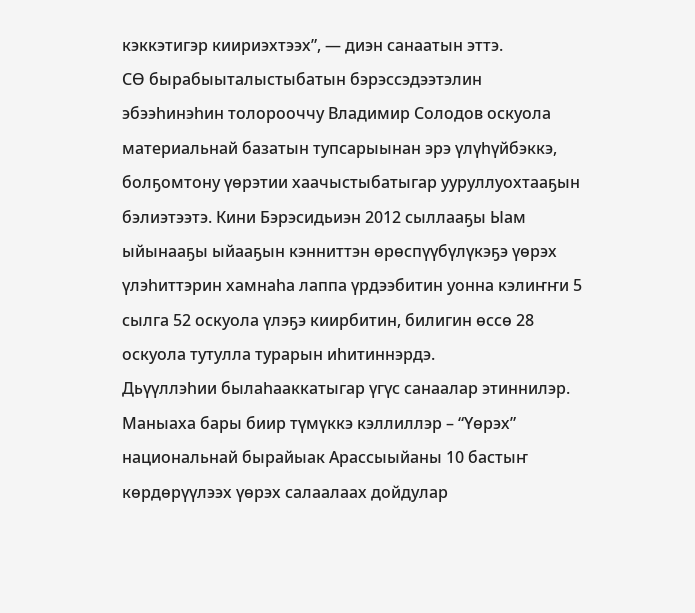кэккэтигэр киириэхтээх”, — диэн санаатын эттэ.
СӨ бырабыыталыстыбатын бэрэссэдээтэлин эбээһинэһин толорооччу Владимир Солодов оскуола материальнай базатын тупсарыынан эрэ үлүһүйбэккэ, болҕомтону үөрэтии хаачыстыбатыгар ууруллуохтааҕын бэлиэтээтэ. Кини Бэрэсидьиэн 2012 сыллааҕы Ыам ыйынааҕы ыйааҕын кэнниттэн өрөспүүбүлүкэҕэ үөрэх үлэһиттэрин хамнаһа лаппа үрдээбитин уонна кэлиҥҥи 5 сылга 52 оскуола үлэҕэ киирбитин, билигин өссө 28 оскуола тутулла турарын иһитиннэрдэ.
Дьүүллэһии былаһааккатыгар үгүс санаалар этиннилэр. Маныаха бары биир түмүккэ кэллиллэр – “Үөрэх” национальнай бырайыак Арассыыйаны 10 бастыҥ көрдөрүүлээх үөрэх салаалаах дойдулар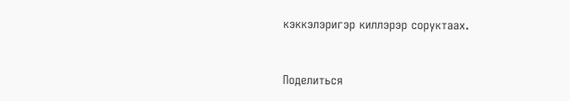кэккэлэригэр киллэрэр соруктаах.



Поделиться